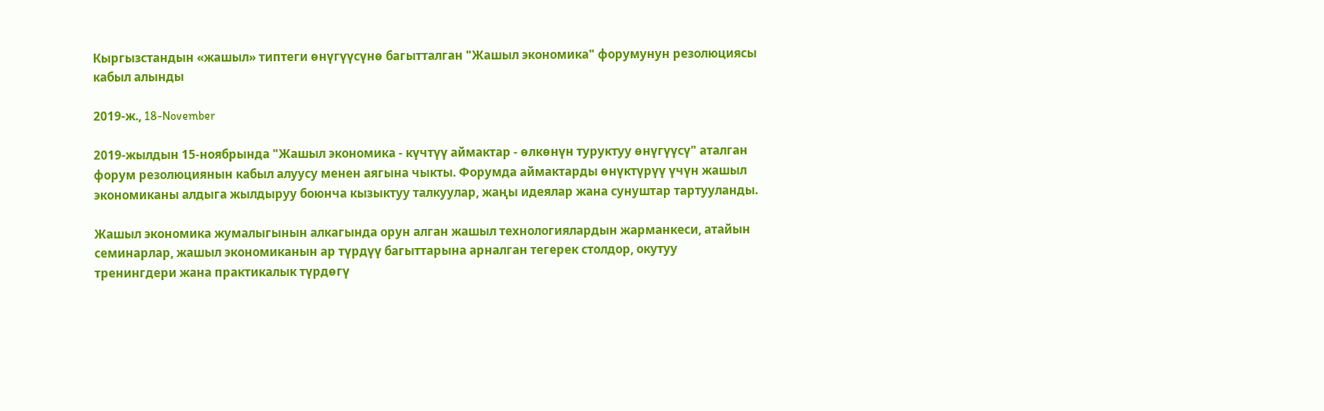Кыргызстандын «жашыл» типтеги өнүгүүсүнө багытталган "Жашыл экономика" форумунун резолюциясы кабыл алынды

2019-ж., 18-November

2019-жылдын 15-ноябрында "Жашыл экономика - күчтүү аймактар - өлкөнүн туруктуу өнүгүүсү" аталган форум резолюциянын кабыл алуусу менен аягына чыкты. Форумда аймактарды өнүктүрүү үчүн жашыл экономиканы алдыга жылдыруу боюнча кызыктуу талкуулар, жаңы идеялар жана сунуштар тартууланды.

Жашыл экономика жумалыгынын алкагында орун алган жашыл технологиялардын жарманкеси, атайын семинарлар, жашыл экономиканын ар түрдүү багыттарына арналган тегерек столдор, окутуу тренингдери жана практикалык түрдөгү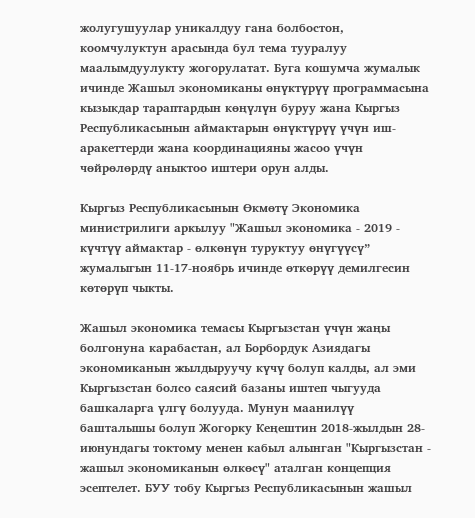жолугушуулар уникалдуу гана болбостон, коомчулуктун арасында бул тема тууралуу маалымдуулукту жогорулатат. Буга кошумча жумалык ичинде Жашыл экономиканы өнүктүрүү программасына кызыкдар тараптардын көңүлүн буруу жана Кыргыз Республикасынын аймактарын өнүктүрүү үчүн иш-аракеттерди жана координацияны жасоо үчүн чөйрөлөрдү аныктоо иштери орун алды.

Кыргыз Республикасынын Өкмөтү Экономика министрилиги аркылуу "Жашыл экономика - 2019 - күчтүү аймактар - өлкөнүн туруктуу өнүгүүсү” жумалыгын 11-17-ноябрь ичинде өткөрүү демилгесин көтөрүп чыкты.

Жашыл экономика темасы Кыргызстан үчүн жаңы болгонуна карабастан, ал Борбордук Азиядагы экономиканын жылдыруучу күчү болуп калды, ал эми Кыргызстан болсо саясий базаны иштеп чыгууда башкаларга үлгү болууда. Мунун маанилүү башталышы болуп Жогорку Кеңештин 2018-жылдын 28-июнундагы токтому менен кабыл алынган "Кыргызстан - жашыл экономиканын өлкөсү" аталган концепция эсептелет. БУУ тобу Кыргыз Республикасынын жашыл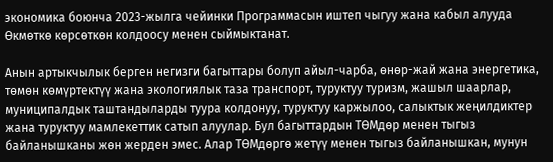экономика боюнча 2023-жылга чейинки Программасын иштеп чыгуу жана кабыл алууда Өкмөткө көрсөткөн колдоосу менен сыймыктанат.

Анын артыкчылык берген негизги багыттары болуп айыл-чарба, өнөр-жай жана энергетика, төмөн көмүртектүү жана экологиялык таза транспорт, туруктуу туризм, жашыл шаарлар, муниципалдык таштандыларды туура колдонуу, туруктуу каржылоо, салыктык жеңилдиктер жана туруктуу мамлекеттик сатып алуулар. Бул багыттардын ТӨМдөр менен тыгыз байланышканы жөн жерден эмес. Алар ТӨМдөргө жетүү менен тыгыз байланышкан, мунун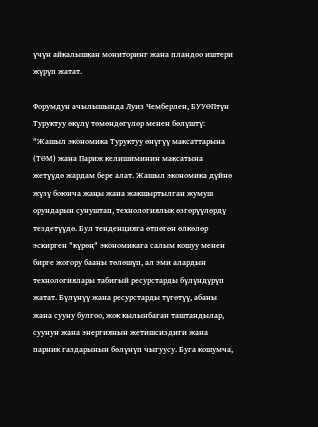үчүн айкалышкан мониторинг жана пландоо иштери жүрүп жатат.

Форумдун ачылышында Луиз Чемберлен, БУУӨПтүн Туруктуу өкүлү төмөндөгүлөр менен бөлүштү: "Жашыл экономика Туруктуу өнүгүү максаттарына (ТӨМ) жана Париж келишиминин максатына жетүүдө жардам бере алат. Жашыл экономика дүйнө жүзү боюнча жаңы жана жакшыртылган жумуш орундарын сунуштап, технологиялык өзгөрүүлөрдү тездетүүдө. Бул тенденцияга өтпөгөн өлкөлөр эскирген "күрөң" экономикага салым кошуу менен бирге жогору бааны төлөшүп, ал эми алардын технологиялары табигый ресурстарды бүлүндүрүп жатат. Бүлүнүү жана ресурстарды түгөтүү, абаны жана сууну булгоо, жок кылынбаган таштандылар, суунун жана энергиянын жетишсиздиги жана парник газдарынын бөлүнүп чыгуусу. Буга кошумча,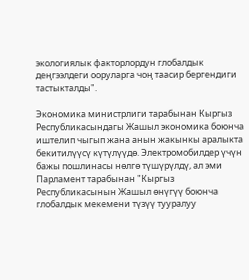экологиялык факторлордун глобалдык деңгээлдеги ооруларга чоң таасир бергендиги тастыкталды".

Экономика министрлиги тарабынан Кыргыз Республикасындагы Жашыл экономика боюнча иштелип чыгып жана анын жакынкы аралыкта бекитилүүсү күтүлүүдө. Электромобилдер үчүн бажы пошлинасы нөлгө түшүрүлдү, ал эми Парламент тарабынан "Кыргыз Республикасынын Жашыл өнүгүү боюнча глобалдык мекемени түзүү тууралуу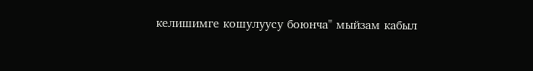келишимге кошулуусу боюнча" мыйзам кабыл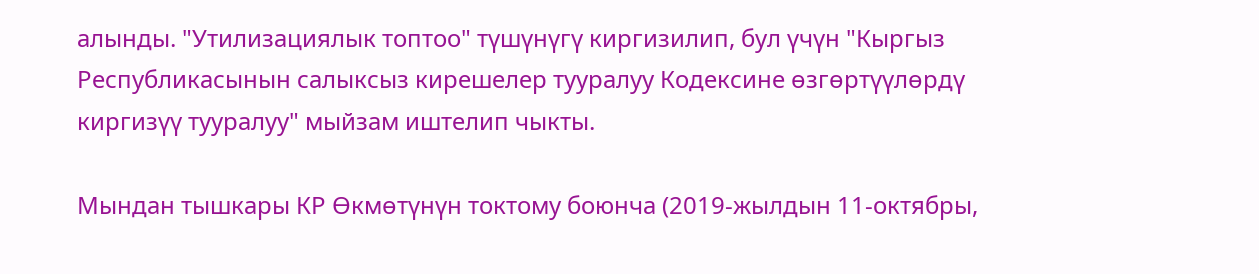алынды. "Утилизациялык топтоо" түшүнүгү киргизилип, бул үчүн "Кыргыз Республикасынын салыксыз кирешелер тууралуу Кодексине өзгөртүүлөрдү киргизүү тууралуу" мыйзам иштелип чыкты.

Мындан тышкары КР Өкмөтүнүн токтому боюнча (2019-жылдын 11-октябры,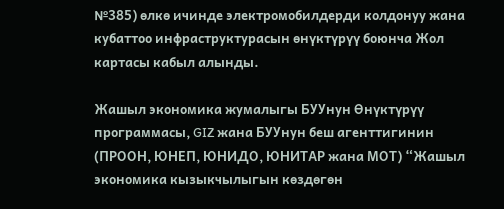№385) өлкө ичинде электромобилдерди колдонуу жана кубаттоо инфраструктурасын өнүктүрүү боюнча Жол картасы кабыл алынды.

Жашыл экономика жумалыгы БУУнун Өнүктүрүү программасы, GIZ жана БУУнун беш агенттигинин (ПРООН, ЮНЕП, ЮНИДО, ЮНИТАР жана МОТ) “Жашыл экономика кызыкчылыгын көздөгөн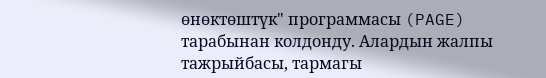өнөктөштүк" программасы (PAGE) тарабынан колдонду. Алардын жалпы тажрыйбасы, тармагы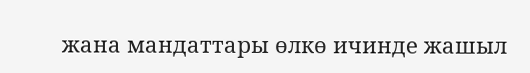жана мандаттары өлкө ичинде жашыл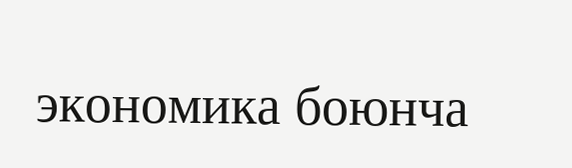экономика боюнча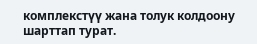комплекстүү жана толук колдоону шарттап турат.